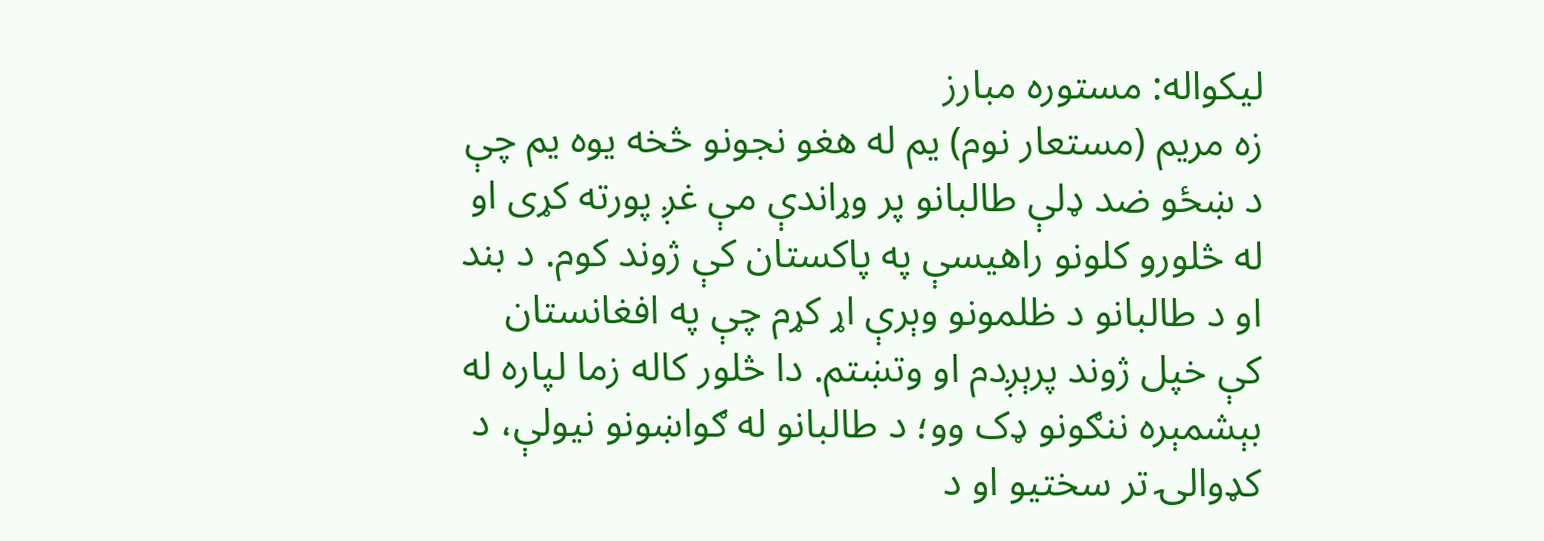لیکواله: مستوره مبارز
زه مریم (مستعار نوم) یم له هغو نجونو څخه یوه یم چې د ښځو ضد ډلې طالبانو پر وړاندې مې غږ پورته کړی او له څلورو کلونو راهیسې په پاکستان کې ژوند کوم. د بند او د طالبانو د ظلمونو وېرې اړ کړم چې په افغانستان کې خپل ژوند پرېږدم او وتښتم. دا څلور کاله زما لپاره له بېشمېره ننګونو ډک وو؛ د طالبانو له ګواښونو نیولې، د کډوالۍ تر سختیو او د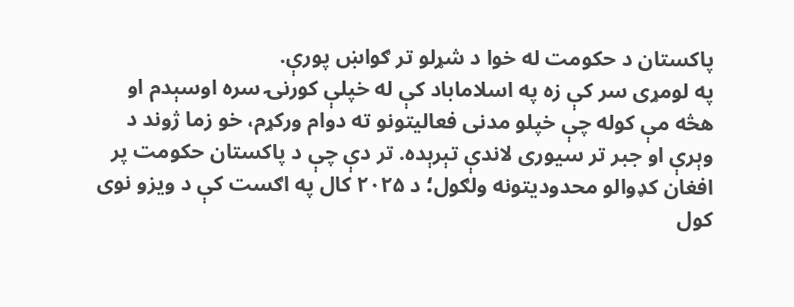پاکستان د حکومت له خوا د شړلو تر ګواښ پورې.
په لومړی سر کې زه په اسلاماباد کې له خپلې کورنۍ سره اوسېدم او هڅه مې کوله چې خپلو مدنی فعالیتونو ته دوام ورکړم، خو زما ژوند د وېرې او جبر تر سیوری لاندې تېرېده. تر دې چې د پاکستان حکومت پر افغان کډوالو محدودیتونه ولګول؛ د ۲۰۲۵ کال په اګست کې د ویزو نوی کول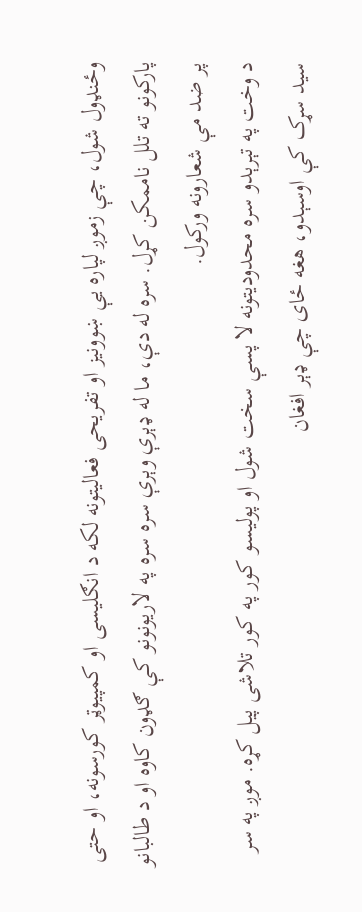وځنډول شول، چې زموږ لپاره یې ښوونیز او تفریحی فعالیتونه لکه د انګلیسی او کمپیوټر کورسونه، او حتی پارکونو ته تلل ناممکن کړل. سره له دې، ما له ډېرې وېرې سره سره په لاریونونو کې ګډون کاوه او د طالبانو پر ضد مې شعارونه ورکول.
د وخت په تېرېدو سره محدودیتونه لا پسې سخت شول او پولیسو کور په کور تلاشی پیل کړه. موږ په سر سید سړک کې اوسېدو، هغه ځای چې ډېر افغان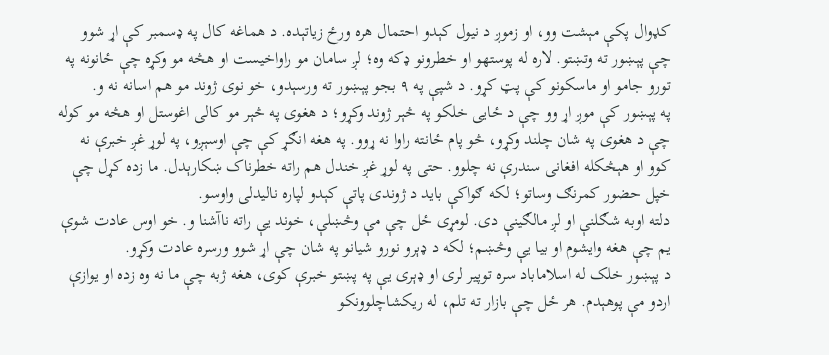کډوال پکې مېشت وو، او زموږ د نیول کېدو احتمال هره ورځ زیاتېده. د هماغه کال په ډسمبر کې اړ شوو چې پېښور ته وتښتو. لاره له پوستهو او خطرونو ډکه وه؛ لږ سامان مو راواخیست او هڅه مو وکړه چې ځانونه په تورو جامو او ماسکونو کې پټ کړو. د شپې په ۹ بجو پېښور ته ورسېدو، خو نوی ژوند مو هم اسانه نه و.
په پېښور کې موږ اړ وو چې د ځایی خلکو په څېر ژوند وکړو؛ د هغوی په څېر مو کالی اغوستل او هڅه مو کوله چې د هغوی په شان چلند وکړو، څو پام ځانته راوا نه ړوو. په هغه انګړ کې چې اوسېږو، په لوړ غږ خبرې نه کوو او هېڅکله افغانی سندرې نه چلوو. حتی په لوړ غږ خندل هم راته خطرناک ښکارېدل. ما زده کړل چې خپل حضور کمرنګ وساتو؛ لکه ګواکې باید د ژوندی پاتې کېدو لپاره نالیدلی واوسو.
دلته اوبه شګلنې او لږ مالګینې دی. لومړی ځل چې مې وڅښلې، خوند یې راته ناآشنا و. خو اوس عادت شوې یم چې هغه وایشوم او بیا یې وڅښم؛ لکه د ډېرو نورو شیانو په شان چې اړ شوو ورسره عادت وکړو.
د پېښور خلک له اسلاماباد سره توپیر لری او ډېری یې په پښتو خبرې کوی، هغه ژبه چې ما نه وه زده او یوازې اردو مې پوهېدم. هر ځل چې بازار ته تلم، له ریکشاچلوونکو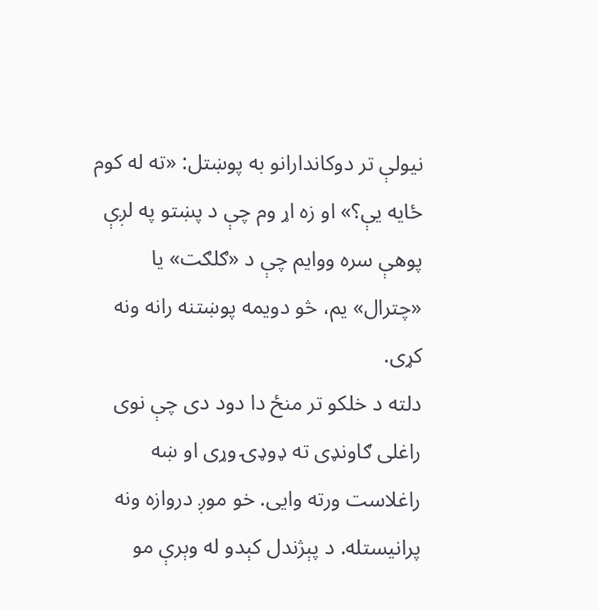نیولې تر دوکاندارانو به پوښتل: «ته له کوم ځایه یې؟» او زه اړ وم چې د پښتو په لږې پوهې سره ووایم چې د «ګلګت» یا «چترال» یم، څو دویمه پوښتنه رانه ونه کړی.
دلته د خلکو تر منځ دا دود دی چې نوی راغلی ګاونډی ته ډوډۍ وړی او ښه راغلاست ورته وایی. خو موږ دروازه ونه پرانیستله. د پېژندل کېدو له وېرې مو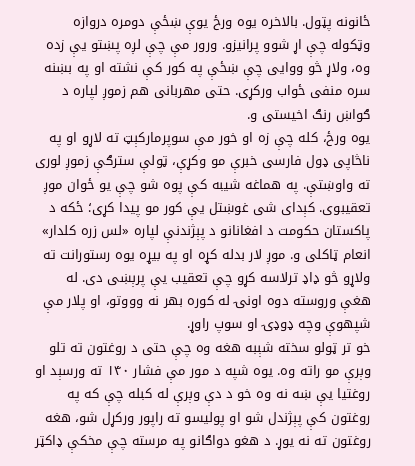ځانونه پټول. بالاخره یوه ورځ یوې ښځې دومره دروازه وټکوله چې اړ شوو پرانیزو. ورور مې چې لږه پښتو یې زده وه، ولاړ څو ووایی چې ښځې په کور کې نشته او په بښنه سره منفی ځواب ورکړی. حتی مهربانی هم زموږ لپاره د ګواښ رنګ اخیستی و.
یوه ورځ، کله چې زه او خور مې سوپرمارکېټ ته لاړو او په ناڅاپی ډول فارسی خبرې مو وکړې، ټولې سترګې زموږ لوری ته واوښتې. په هماغه شیبه کې پوه شو چې یو ځوان موږ تعقیبوی. کېدای شی غوښتل یې کور مو پیدا کړی؛ ځکه د پاکستان حکومت د افغانانو د پېژندنې لپاره «لس زره کلدار» انعام ټاکلی و. موږ لار بدله کړه او په بیړه یوه رستورانت ته ولاړو څو ډاډ ترلاسه کړو چې تعقیب یې پرېښی دی. له هغې وروسته دوه اونۍ له کوره بهر نه وووتو، او پلار مې شپهوې وچه ډوډۍ او سوپ راوړ.
خو تر ټولو سخته شېبه هغه وه چې حتی د روغتون ته تلو وېرې مو راته وه. یوه شپه د مور مې فشار ۱۴۰ ته ورسېد او روغتیا یې ښه نه وه خو د دې وېرې له کبله چې که په روغتون کې پېژندل شو او پولیسو ته راپور ورکړل شو، هغه روغتون ته نه یوړ. د هغو دواګانو په مرسته چې مخکې ډاکټر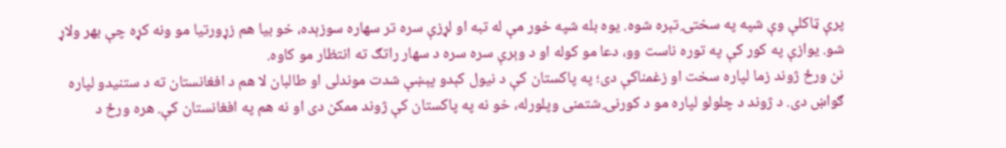پرې ټاکلې وې شپه په سختۍ تېره شوه. یوه بله شپه خور مې له تبه او لړزې سره تر سهاره سوزېده، خو بیا هم زړورتیا مو ونه کړه چې بهر ولاړ شو. یوازې په کور کې په توره ناست وو، دعا مو کوله او د وېرې سره سره د سهار راتګ ته انتظار مو کاوه.
نن ورځ ژوند زما لپاره سخت او زغمناکې دی؛ په پاکستان کې د نیول کېدو پېښې شدت موندلی او طالبان لا هم د افغانستان ته د ستنیدو لپاره ګواښ دی. د ژوند د چلولو لپاره مو د کورنۍ شتمنی وپلورله، خو نه په پاکستان کې ژوند ممکن دی او نه هم په افغانستان کې. هره ورځ د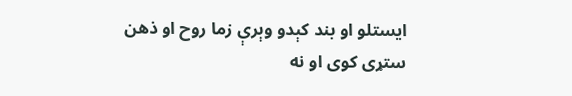ایستلو او بند کېدو وېرې زما روح او ذهن ستړی کوی او نه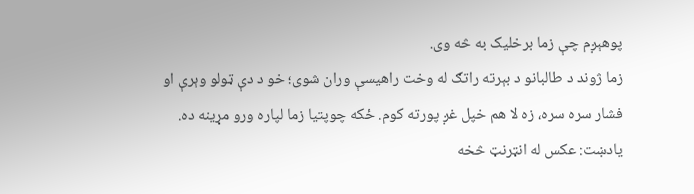پوهېږم چې زما برخلیک به څه وی.
زما ژوند د طالبانو د بېرته راتګ له وخت راهیسې وران شوی؛ خو د دې ټولو وېرې او فشار سره سره، زه لا هم خپل غږ پورته کوم. ځکه چوپتیا زما لپاره ورو مړینه ده.
یادښت: عکس له انټرنټ څخه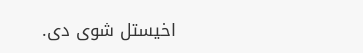اخیستل شوی دی.